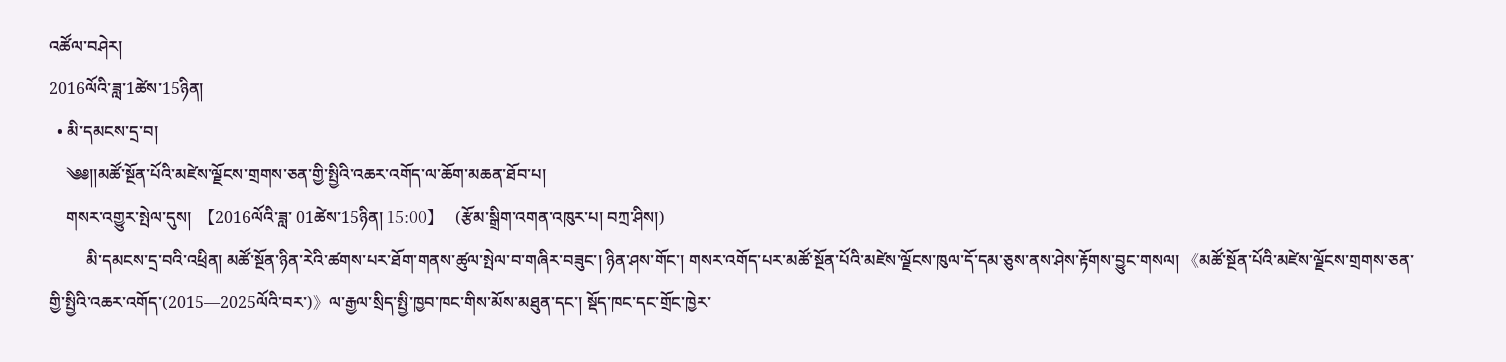འཚོལ་བཤེར།
2016ལོའི་ཟླ་1ཚེས་15ཉིན།
  • མི་དམངས་དྲ་བ།
    ༄༅།།མཚོ་སྔོན་པོའི་མཛེས་ལྗོངས་གྲགས་ཅན་གྱི་སྤྱིའི་འཆར་འགོད་ལ་ཆོག་མཆན་ཐོབ་པ།
    གསར་འགྱུར་སྤེལ་དུས།  【2016ལོའི་ཟླ་ 01ཚེས་15ཉིན། 15:00】   (རྩོམ་སྒྲིག་འགན་འཁུར་པ། བཀྲ་ཤིས།)
         མི་དམངས་དྲ་བའི་འཕྲིན། མཚོ་སྔོན་ཉིན་རེའི་ཚགས་པར་ཐོག་གནས་ཚུལ་སྤེལ་བ་གཞིར་བཟུང་། ཉིན་ཤས་གོང་། གསར་འགོད་པར་མཚོ་སྔོན་པོའི་མཛེས་ལྗོངས་ཁུལ་དོ་དམ་ཅུས་ནས་ཤེས་རྟོགས་བྱུང་གསལ། 《མཚོ་སྔོན་པོའི་མཛེས་ལྗོངས་གྲགས་ཅན་གྱི་སྤྱིའི་འཆར་འགོད་(2015—2025ལོའི་བར་)》ལ་རྒྱལ་སྲིད་སྤྱི་ཁྱབ་ཁང་གིས་མོས་མཐུན་དང་། སྡོད་ཁང་དང་གྲོང་ཁྱེར་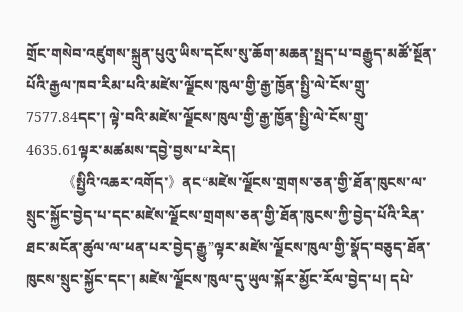གྲོང་གསེབ་འཛུགས་སྐྲུན་པུའུ་ཡིས་དངོས་སུ་ཆོག་མཆན་སྤྲད་པ་བརྒྱུད་མཚོ་སྔོན་པོའི་རྒྱལ་ཁབ་རིམ་པའི་མཛེས་ལྗོངས་ཁུལ་གྱི་རྒྱ་ཁྱོན་སྤྱི་ལེ་ངོས་གྲུ་7577.84དང་། ལྟེ་བའི་མཛེས་ལྗོངས་ཁུལ་གྱི་རྒྱ་ཁྱོན་སྤྱི་ལེ་ངོས་གྲུ་4635.61ལྟར་མཚམས་དབྱེ་བྱས་པ་རེད།
         《སྤྱིའི་འཆར་འགོད་》ནང“མཛེས་ལྗོངས་གྲགས་ཅན་གྱི་ཐོན་ཁུངས་ལ་སྲུང་སྐྱོང་བྱེད་པ་དང་མཛེས་ལྗོངས་གྲགས་ཅན་གྱི་ཐོན་ཁུངས་ཀྱི་བྱེད་པོའི་རིན་ཐང་མངོན་ཚུལ་ལ་ཕན་པར་བྱེད་རྒྱུ”ལྟར་མཛེས་ལྗོངས་ཁུལ་གྱི་སྣོད་བཅུད་ཐོན་ཁུངས་སྲུང་སྐྱོང་དང་། མཛེས་ལྗོངས་ཁུལ་དུ་ཡུལ་སྐོར་མྱོང་རོལ་བྱེད་པ། དཔེ་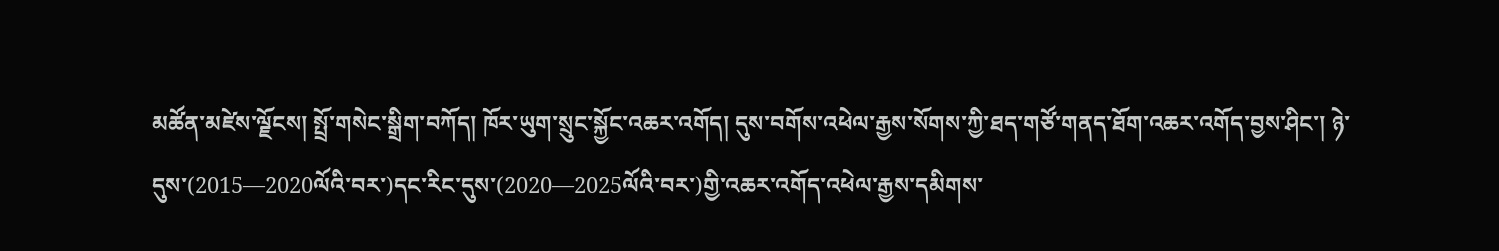མཚོན་མཛེས་ལྗོངས། སྤྲོ་གསེང་སྒྲིག་བཀོད། ཁོར་ཡུག་སྲུང་སྐྱོང་འཆར་འགོད། དུས་བགོས་འཕེལ་རྒྱས་སོགས་ཀྱི་ཐད་གཙོ་གནད་ཐོག་འཆར་འགོད་བྱས་ཤིང་། ཉེ་དུས་(2015—2020ལོའི་བར་)དང་རིང་དུས་(2020—2025ལོའི་བར་)གྱི་འཆར་འགོད་འཕེལ་རྒྱས་དམིགས་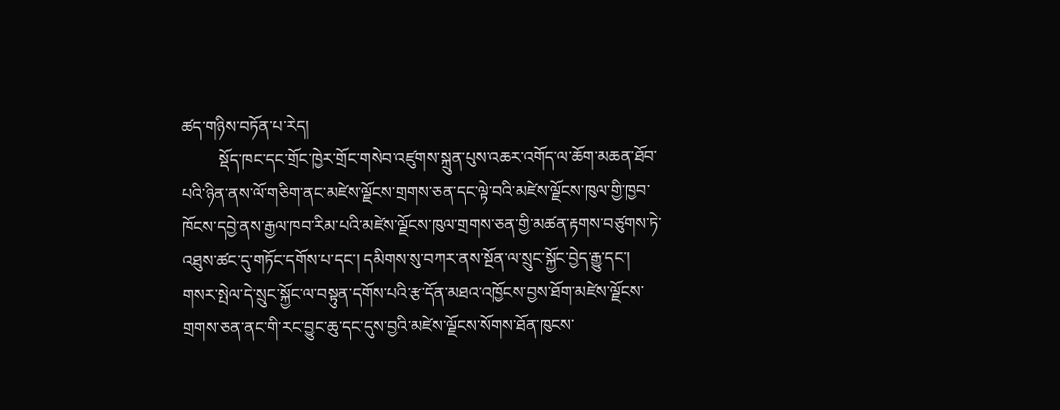ཚད་གཉིས་བཏོན་པ་རེད།
         སྡོད་ཁང་དང་གྲོང་ཁྱེར་གྲོང་གསེབ་འཛུགས་སྐྲུན་པུས་འཆར་འགོད་ལ་ཆོག་མཆན་ཐོབ་པའི་ཉིན་ནས་ལོ་གཅིག་ནང་མཛེས་ལྗོངས་གྲགས་ཅན་དང་ལྟེ་བའི་མཛེས་ལྗོངས་ཁུལ་གྱི་ཁྱབ་ཁོངས་དབྱེ་ནས་རྒྱལ་ཁབ་རིམ་པའི་མཛེས་ལྗོངས་ཁུལ་གྲགས་ཅན་གྱི་མཚན་རྟགས་བཙུགས་ཏེ་འཐུས་ཚང་དུ་གཏོང་དགོས་པ་དང་། དམིགས་སུ་བཀར་ནས་སྔོན་ལ་སྲུང་སྐྱོང་བྱེད་རྒྱུ་དང་། གསར་སྤེལ་དེ་སྲུང་སྐྱོང་ལ་བསྟུན་དགོས་པའི་རྩ་དོན་མཐའ་འཁྱོངས་བྱས་ཐོག་མཛེས་ལྗོངས་གྲགས་ཅན་ནང་གི་རང་བྱུང་ཆུ་དང་དུས་བྱའི་མཛེས་ལྗོངས་སོགས་ཐོན་ཁུངས་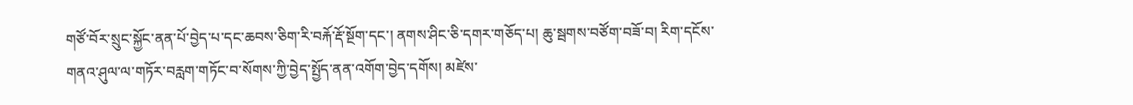གཙོ་བོར་སྲུང་སྐྱོང་ནན་པོ་བྱེད་པ་དང་ཆབས་ཅིག་རི་བརྐོ་རྡོ་སྔོག་དང་། ནགས་ཤིང་ཅི་དགར་གཅོད་པ། ཆུ་སྦགས་བཙོག་བཟོ་བ། རིག་དངོས་གནའ་ཤུལ་ལ་གཏོར་བརླག་གཏོང་བ་སོགས་ཀྱི་བྱེད་སྤྱོད་ནན་འགོག་བྱེད་དགོས། མཛེས་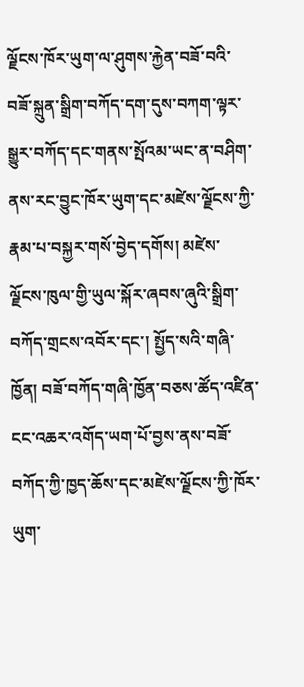ལྗོངས་ཁོར་ཡུག་ལ་ཤུགས་རྐྱེན་བཟོ་བའི་བཟོ་སྐྲུན་སྒྲིག་བཀོད་དག་དུས་བཀག་ལྟར་སྒྱུར་བཀོད་དང་གནས་སྤོའམ་ཡང་ན་བཤིག་ནས་རང་བྱུང་ཁོར་ཡུག་དང་མཛེས་ལྗོངས་ཀྱི་རྣམ་པ་བསྐྱར་གསོ་བྱེད་དགོས། མཛེས་ལྗོངས་ཁུལ་གྱི་ཡུལ་སྐོར་ཞབས་ཞུའི་སྒྲིག་བཀོད་གྲངས་འབོར་དང་། སྤྱོད་སའི་གཞི་ཁྱོན། བཟོ་བཀོད་གཞི་ཁྱོན་བཅས་ཚོད་འཛིན་ངང་འཆར་འགོད་ཡག་པོ་བྱས་ནས་བཟོ་བཀོད་ཀྱི་ཁྱད་ཆོས་དང་མཛེས་ལྗོངས་ཀྱི་ཁོར་ཡུག་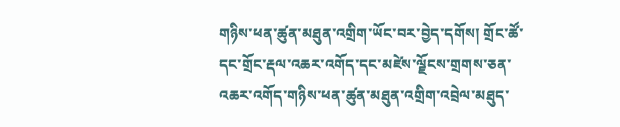གཉིས་ཕན་ཚུན་མཐུན་འགྲིག་ཡོང་བར་བྱེད་དགོས། གྲོང་ཚོ་དང་གྲོང་རྡལ་འཆར་འགོད་དང་མཛེས་ལྗོངས་གྲགས་ཅན་འཆར་འགོད་གཉིས་ཕན་ཚུན་མཐུན་འགྲིག་འབྲེལ་མཐུད་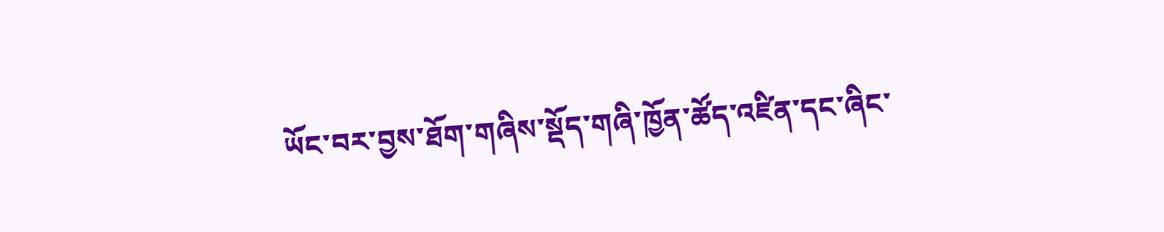ཡོང་བར་བྱས་ཐོག་གཞིས་སྡོད་གཞི་ཁྱོན་ཚོད་འཛིན་དང་ཞིང་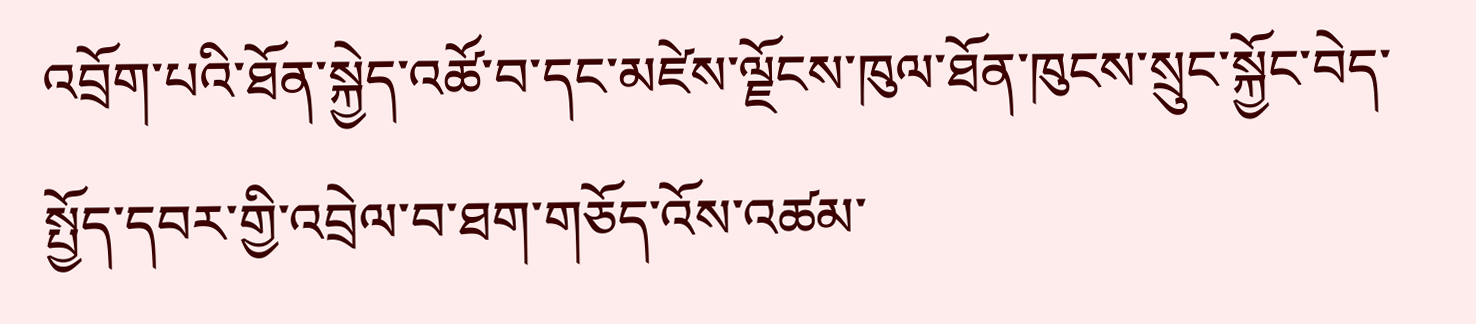འབྲོག་པའི་ཐོན་སྐྱེད་འཚོ་བ་དང་མཛེས་ལྗོངས་ཁུལ་ཐོན་ཁུངས་སྲུང་སྐྱོང་བེད་སྤྱོད་དབར་གྱི་འབྲེལ་བ་ཐག་གཅོད་འོས་འཚམ་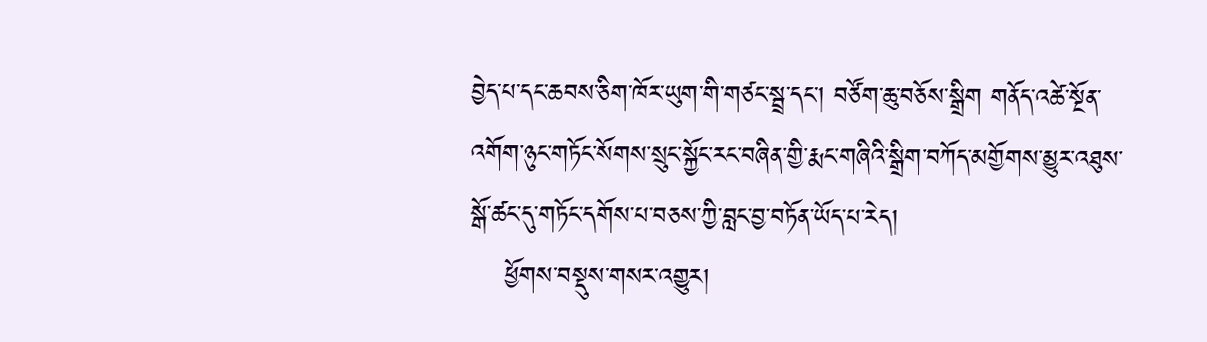བྱེད་པ་དང་ཆབས་ཅིག་ཁོར་ཡུག་གི་གཙང་སྦྲ་དང་། བཙོག་ཆུ་བཅོས་སྒྲིག གནོད་འཚེ་སྔོན་འགོག་ཉུང་གཏོང་སོགས་སྲུང་སྐྱོང་རང་བཞིན་གྱི་རྨང་གཞིའི་སྒྲིག་བཀོད་མགྱོགས་མྱུར་འཐུས་སྒོ་ཚང་དུ་གཏོང་དགོས་པ་བཅས་ཀྱི་བླང་བྱ་བཏོན་ཡོད་པ་རེད།
    ཕྱོགས་བསྡུས་གསར་འགྱུར།